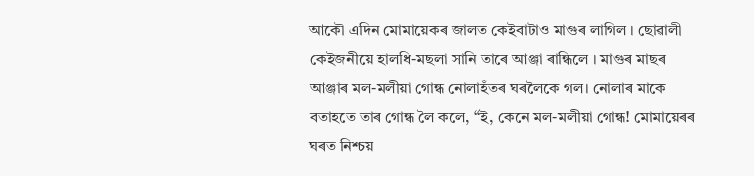আকৌ এদিন মোমায়েকৰ জালত কেইবাটাও মাগুৰ লাগিল । ছোৱালী কেইজনীয়ে হালধি-মছলা সানি তাৰে আঞ্জা ৰান্ধিলে । মাগুৰ মাছৰ আঞ্জাৰ মল-মলীয়া গোন্ধ নোলাহঁতৰ ঘৰলৈকে গল। নোলাৰ মাকে বতাহতে তাৰ গোন্ধ লৈ কলে, “ই, কেনে মল-মলীয়া গোন্ধ! মোমায়েৰৰ ঘৰত নিশ্চয়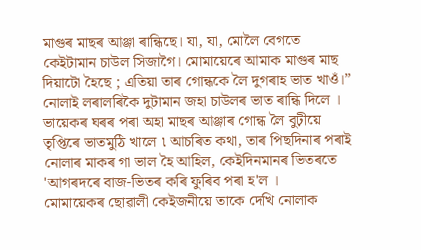মাগুৰ মাছৰ আঞ্জা ৰান্ধিছে। যা, যা, মোলৈ বেগতে কেইটামান চাউল সিজাগৈ। মোমায়েৰে আমাক মাগুৰ মাছ দিয়াটো হৈছে ; এতিয়া তাৰ গোন্ধকে লৈ দুগৰাহ ভাত খাওঁ।”
নোলাই লৰালৰিকৈ দুটামান জহা চাউলৰ ভাত ৰান্ধি দিলে । ভায়েকৰ ঘৰৰ পৰা অহা মাছৰ আঞ্জাৰ গোন্ধ লৈ বুঢ়ীয়ে তৃপ্তিৰে ভাতমুঠি খালে ৷ আচৰিত কথা, তাৰ পিছদিনাৰ পৰাই নোলাৰ মাকৰ গা ভাল হৈ আহিল, কেইদিনমানৰ ভিতৰতে 'আগৰদৰে বাজ-ভিতৰ কৰি ফুৰিব পৰা হ'ল ।
মোমায়েকৰ ছোৱালী কেইজনীয়ে তাকে দেখি নোলাক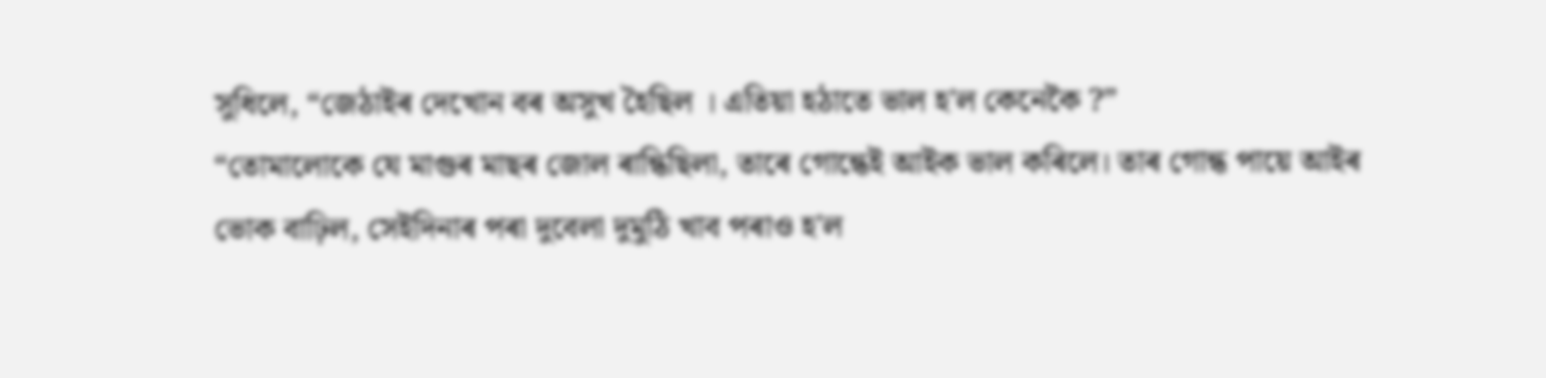সুধিলে, “জেঠাইৰ দেখোন বৰ অসুখ হৈছিল । এতিয়া হঠাতে ভাল হ'ল কেনেকৈ ?”
“তোমালোকে যে মাগুৰ মাছৰ জোল ৰান্ধিছিলা, তাৰে গোন্ধেই আইক ভাল কৰিলে। তাৰ গোন্ধ পায়ে আইৰ ভোক বাঢ়িল, সেইদিনাৰ পৰা দুবেলা দুমুঠি খাব পৰাও হ'ল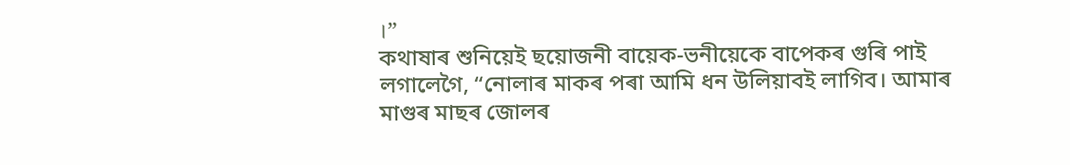।”
কথাষাৰ শুনিয়েই ছয়োজনী বায়েক-ভনীয়েকে বাপেকৰ গুৰি পাই লগালেগৈ, “নোলাৰ মাকৰ পৰা আমি ধন উলিয়াবই লাগিব। আমাৰ মাগুৰ মাছৰ জোলৰ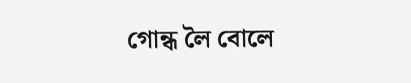গোন্ধ লৈ বোলে